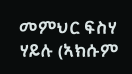መምህር ፍስሃ ሃይሉ (ኣክሱም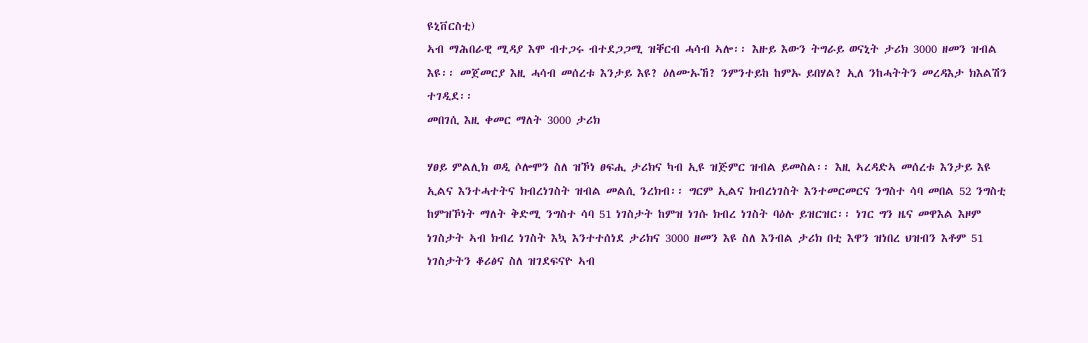ዩኒቨርስቲ)
ኣብ ማሕበራዊ ሚዳያ እሞ ብተጋሩ ብተደጋጋሚ ዝቐርብ ሓሳብ ኣሎ፡፡ እዙይ እውን ትግራይ ወናኒት ታሪክ 3000 ዘመን ዝብል እዩ፡፡ መጀመርያ እዚ ሓሳብ መሰረቱ እንታይ እዩ? ዕለሙኡኸ? ንምንተይከ ከምኡ ይበሃል? ኢለ ንከሓትትን መረዳእታ ክእልሽን ተገዲደ፡፡
መበገሲ እዚ ቀመር ማለት 3000 ታሪክ

ሃፀይ ምልሊክ ወዲ ሶሎሞን ስለ ዝኾነ ፀፍሒ ታሪክና ካብ ኢዩ ዝጅምር ዝብል ይመስል፡፡ እዚ ኣረዳድኣ መሰረቱ እንታይ እዩ ኢልና እንተሓተትና ክብረነገስት ዝብል መልሲ ንረክብ፡፡ ግርም ኢልና ክብረነገስት እንተመርመርና ንግስተ ሳባ መበል 52 ንግስቲ ከምዝኾነት ማለት ቅድሚ ንግስተ ሳባ 51 ነገስታት ከምዝ ነገሱ ክብረ ነገስት ባዕሉ ይዝርዝር፡፡ ነገር ግን ዜና መዋእል እዞም ነገስታት ኣብ ክብረ ነገስት እኳ እንተተሰነደ ታሪክና 3000 ዘመን እዩ ስለ እንብል ታሪክ በቲ እዋን ዝነበረ ህዝብን እቶም 51 ነገስታትን ቆሪፅና ስለ ዝገደፍናዮ ኣብ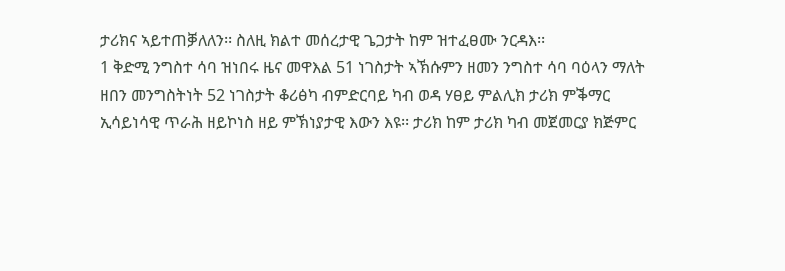ታሪክና ኣይተጠቓለለን፡፡ ስለዚ ክልተ መሰረታዊ ጌጋታት ከም ዝተፈፀሙ ንርዳእ፡፡
1 ቅድሚ ንግስተ ሳባ ዝነበሩ ዜና መዋእል 51 ነገስታት ኣኽሱምን ዘመን ንግስተ ሳባ ባዕላን ማለት ዘበን መንግስትነት 52 ነገስታት ቆሪፅካ ብምድርባይ ካብ ወዳ ሃፀይ ምልሊክ ታሪክ ምቕማር ኢሳይነሳዊ ጥራሕ ዘይኮነስ ዘይ ምኽነያታዊ እውን እዩ፡፡ ታሪክ ከም ታሪክ ካብ መጀመርያ ክጅምር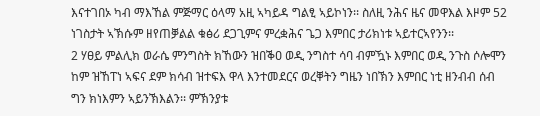እናተገበኦ ካብ ማእኸል ምጅማር ዕላማ አዚ ኣካይዳ ግልፂ ኣይኮነን፡፡ ስለዚ ንሕና ዜና መዋእል እዞም 52 ነገስታት ኣኽሱም ዘየጠቓልል ቁፅሪ ደጋጊምና ምረቋሕና ጌጋ እምበር ታሪክነቱ ኣይተርኣየንን፡፡
2 ሃፀይ ምልሊክ ወራሴ ምንግስት ክኸውን ዝበቕዐ ወዲ ንግስተ ሳባ ብምዃኑ እምበር ወዲ ንጉስ ሶሎሞን ከም ዝኸፐነ ኣፍና ደም ክሳብ ዝተፍእ ዋላ እንተመደርና ወረቐትን ግዜን ነበኽን እምበር ነቲ ዘንብብ ሰብ ግን ክነእምን ኣይንኽእልን፡፡ ምኽንያቱ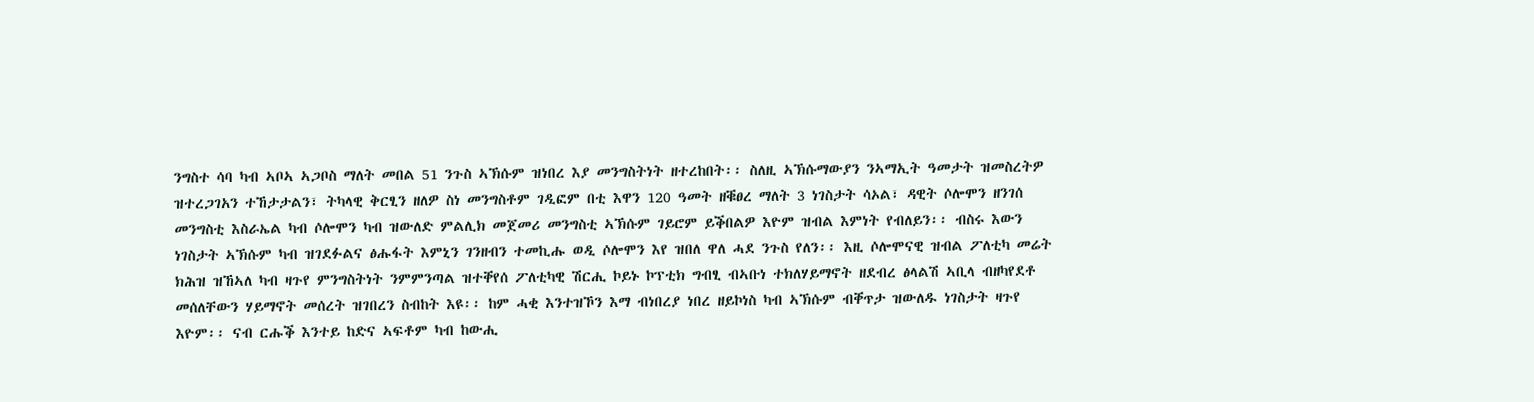ንግስተ ሳባ ካብ ኣቦኣ ኣጋቦስ ማለት መበል 51 ንጉስ ኣኽሱም ዝነበረ እያ መንግስትነት ዘተረከበት፡፡ ስለዚ ኣኽሱማውያን ንኣማኢት ዓመታት ዝመስረትዎ ዝተረጋገአን ተኸታታልን፣ ትካላዊ ቅርፂን ዘለዎ ስነ መንግስቶም ገዲፎም በቲ እዋን 120 ዓመት ዘቑፀረ ማለት 3 ነገስታት ሳኦል፣ ዳዊት ሶሎሞን ዘንገሰ መንግስቲ እስራኤል ካብ ሶሎሞን ካብ ዝውለድ ምልሊክ መጀመሪ መንግስቲ ኣኽሱም ገይሮም ይቕበልዎ እዮም ዝብል እምነት የብለይን፡፡ ብስሩ እውን ነገስታት ኣኽሱም ካብ ዝገደፉልና ፅሑፋት እምኒን ገንዘብን ተመኪሑ ወዲ ሶሎሞን እየ ዝበለ ዋለ ሓደ ንጉስ የለን፡፡ እዚ ሶሎሞናዊ ዝብል ፖለቲካ መሬት ክሕዝ ዝኸኣለ ካብ ዛጉየ ምንግስትነት ንምምንጣል ዝተቐየሰ ፖለቲካዊ ሽርሒ ኮይኑ ኮፕቲክ ግብፂ ብኣቡነ ተክለሃይማኖት ዘደብረ ፅላልሽ ኣቢላ ብዘካየደቶ መሰለቸውን ሃይማኖት መሰረት ዝገበረን ስብከት እዩ፡፡ ከም ሓቂ እንተዝኾን እማ ብነበረያ ነበረ ዘይኮነስ ካብ ኣኽሱም ብቐጥታ ዝውለዱ ነገስታት ዛጉየ እዮም፡፡ ናብ ርሑቕ እንተይ ከድና ኣፍቶም ካብ ከውሒ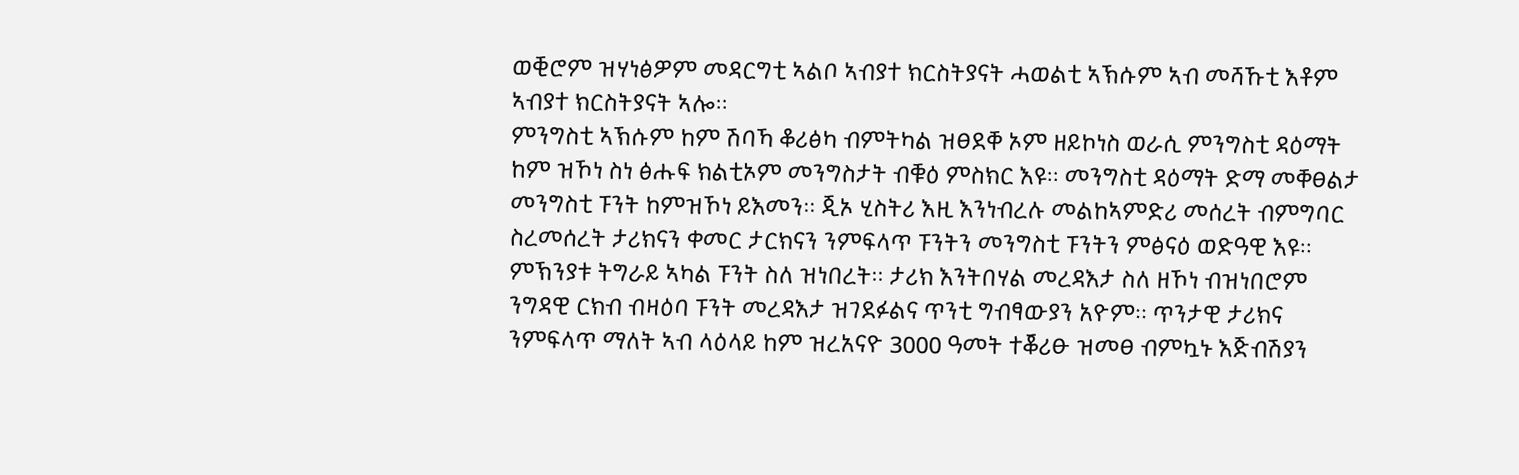ወቒሮም ዝሃነፅዎም መዳርግቲ ኣልቦ ኣብያተ ክርስትያናት ሓወልቲ ኣኽሱም ኣብ መሻኹቲ እቶም ኣብያተ ክርስትያናት ኣሎ፡፡
ምንግስቲ ኣኽሱም ከም ሽባኻ ቆሪፅካ ብምትካል ዝፀደቐ ኦም ዘይኮነስ ወራሲ ምንግስቲ ዳዕማት ከም ዝኾነ ስነ ፅሑፍ ክልቲኦም መንግስታት ብቑዕ ምስክር እዩ፡፡ መንግስቲ ዳዕማት ድማ መቐፀልታ መንግስቲ ፑንት ከምዝኾነ ይእመን፡፡ ጂኦ ሂስትሪ እዚ እንነብረሉ መልከኣምድሪ መሰረት ብምግባር ስረመሰረት ታሪክናን ቀመር ታርክናን ንምፍላጥ ፑንትን መንግስቲ ፑንትን ምፅናዕ ወድዓዊ እዩ፡፡ ምኽንያቱ ትግራይ ኣካል ፑንት ስለ ዝነበረት፡፡ ታሪክ እንትበሃል መረዳእታ ስለ ዘኾነ ብዝነበሮም ንግዳዊ ርክብ ብዛዕባ ፑንት መረዳእታ ዝገደፉልና ጥንቲ ግብፃውያን አዮም፡፡ ጥንታዊ ታሪክና ንምፍላጥ ማለት ኣብ ላዕላይ ከም ዝረአናዮ 3000 ዓመት ተቖሪፁ ዝመፀ ብምኳኑ እጅብሽያን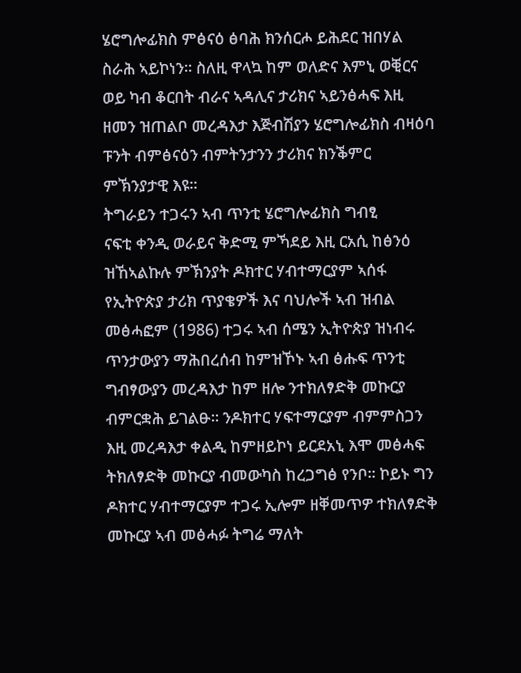ሄሮግሎፊክስ ምፅናዕ ፅባሕ ክንሰርሖ ይሕደር ዝበሃል ስራሕ ኣይኮነን፡፡ ስለዚ ዋላኳ ከም ወለድና እምኒ ወቒርና ወይ ካብ ቆርበት ብራና ኣዳሊና ታሪክና ኣይንፅሓፍ እዚ ዘመን ዝጠልቦ መረዳእታ እጅብሽያን ሄሮግሎፊክስ ብዛዕባ ፑንት ብምፅናዕን ብምትንታንን ታሪክና ክንቕምር ምኽንያታዊ እዩ፡፡
ትግራይን ተጋሩን ኣብ ጥንቲ ሄሮግሎፊክስ ግብፂ
ናፍቲ ቀንዲ ወራይና ቅድሚ ምኻደይ እዚ ርአሲ ከፅንዕ ዝኸኣልኩሉ ምኽንያት ዶክተር ሃብተማርያም ኣሰፋ የኢትዮጵያ ታሪክ ጥያቄዎች እና ባህሎች ኣብ ዝብል መፅሓፎም (1986) ተጋሩ ኣብ ሰሜን ኢትዮጵያ ዝነብሩ ጥንታውያን ማሕበረሰብ ከምዝኾኑ ኣብ ፅሑፍ ጥንቲ ግብፃውያን መረዳእታ ከም ዘሎ ንተክለፃድቅ መኩርያ ብምርቋሕ ይገልፁ፡፡ ንዶክተር ሃፍተማርያም ብምምስጋን እዚ መረዳእታ ቀልዲ ከምዘይኮነ ይርደአኒ እሞ መፅሓፍ ትክለፃድቅ መኩርያ ብመውካስ ከረጋግፅ የንቦ፡፡ ኮይኑ ግን ዶክተር ሃብተማርያም ተጋሩ ኢሎም ዘቐመጥዎ ተክለፃድቅ መኩርያ ኣብ መፅሓፉ ትግሬ ማለት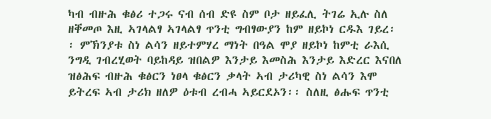ካብ ብዙሕ ቁፅሪ ተጋሩ ናብ ሰብ ድዩ ስም ቦታ ዘይፈሊ ትገሬ ኢሉ ስለ ዘቐመጦ እዚ ኣገላልፃ ኣገላልፃ ጥንቲ ግብፃውያን ከም ዘይኮነ ርዱእ ገይረ፡፡ ምኽንያቱ ስነ ልሳን ዘይተምሃረ ማነት በዓል ሞያ ዘይኮነ ከምቲ ራእሲ ንግዲ ገብረሂወት ባይከዳይ ዝበልዎ እንታይ እመስሕ እንታይ እድረር እናበለ ዝፅሕፍ ብዙሕ ቁፅርን ነፀላ ቁፅርን ቃላት ኣብ ታሪካዊ ስነ ልሳን እሞ ይትረፍ ኣብ ታሪክ ዘለዎ ዕቱብ ረብሓ ኣይርደኦን፡፡ ስለዚ ፅሑፍ ጥንቲ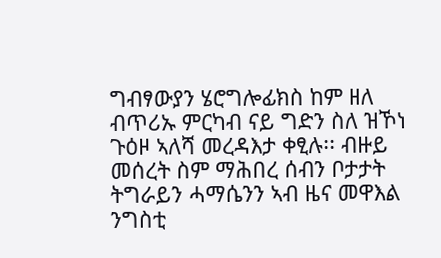ግብፃውያን ሄሮግሎፊክስ ከም ዘለ ብጥሪኡ ምርካብ ናይ ግድን ስለ ዝኾነ ጉዕዞ ኣለሻ መረዳእታ ቀፂሉ፡፡ ብዙይ መሰረት ስም ማሕበረ ሰብን ቦታታት ትግራይን ሓማሴንን ኣብ ዜና መዋእል ንግስቲ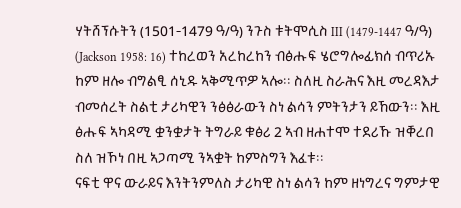ሃትሸፕሱትን (1501-1479 ዓ/ዓ) ንጉስ ቱትሞሲስ III (1479-1447 ዓ/ዓ) (Jackson 1958: 16) ተከረወን አረከረከን ብፅሑፍ ሄሮግሎፊክሰ ብጥሪኡ ከም ዘሎ ብግልፂ ሰኒዱ ኣቅሚጥዎ ኣሎ፡፡ ስለዚ ስራሕና እዚ መረዳእታ ብመሰረት ስልቲ ታሪካዊን ንፅፅራውን ስነ ልሳን ምትንታን ይኸውን፡፡ እዚ ፅሑፍ ኣካዳሚ ቋንቋታት ትግራይ ቁፅሪ 2 ኣብ ዘሐተሞ ተደሪኹ ዝቐረበ ስለ ዝኾነ በዚ ኣጋጣሚ ንኣቋት ከምስግን እፈቱ፡፡
ናፍቲ ዋና ውራይና እንትንምለስ ታሪካዊ ስነ ልሳን ከም ዘነግረና ግምታዊ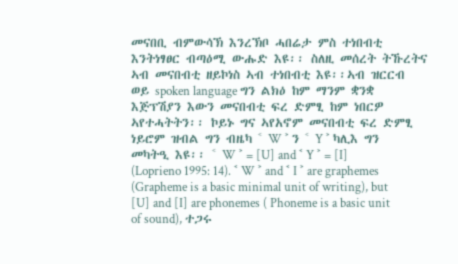መናበቢ ብምውሳኽ እንረኽቦ ሓበሬታ ምስ ተነበብቲ እንትነፃፀር ብጣዕሚ ውሑድ እዩ፡፡ ስለዚ መሰረት ትኹረትና ኣብ መናበብቲ ዘይኮነስ ኣብ ተነበብቲ እዩ፡፡ኣብ ዝርርብ ወይ spoken language ግን ልክዕ ከም ማንም ቋንቋ እጅፕሽያን እውን መናበብቲ ፍረ ድምፂ ከም ነበርዎ ኣየተሓትትን፡፡ ኮይኑ ግና ኣየአኖም መናበብቲ ፍረ ድምፂ ነይሮም ዝብል ግን ብዜካ ˂ W ˃ ን ˂ Y ˃ ካሊእ ግን መካትዒ እዩ፡፡ ˂ W ˃ = [U] and ˂ Y ˃ = [I] (Loprieno 1995: 14). ˂ W ˃ and ˂ I ˃ are graphemes (Grapheme is a basic minimal unit of writing), but [U] and [I] are phonemes ( Phoneme is a basic unit of sound), ተጋሩ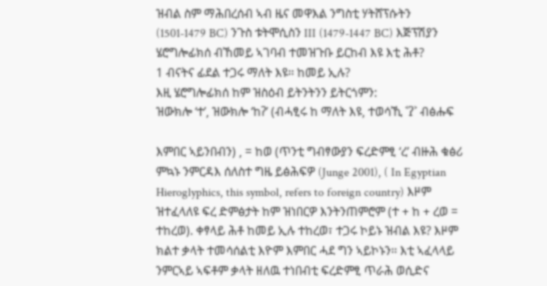ዝብል ስም ማሕበረሰብ ኣብ ዜና መዋእል ንግስቲ ሃትሸፕሱትን (1501-1479 BC) ንጉስ ቱትሞሲስን III (1479-1447 BC) እጅፕሽያን ሄሮግሎፊክሰ ብኸመይ ኣገባብ ተመዝጉቡ ይርከብ እዩ እቲ ሕቶ?
1 ብናትና ፊደል ተጋሩ ማለት እዩ፡፡ ከመይ ኢሉ?
እዚ ሄሮግሎፊክሰ ከም ዝስዕብ ይትንትንን ይትርጎምን:
ዝውክሎ ‘ተ’, ዝውክሎ ‘ከʔ’ (ብሓፂሩ ከ ማለት እዩ, ተወሳኺ ˂ʔ˃ ብፅሑፍ

እምበር ኣይንበብን) , = ከወ (ጥንቲ ግብፃውያን ፍረድምፂ ‘ረ’ ብዙሕ ቁፅሪ ምኳኑ ንምርዳእ ሰለስተ ግዜ ይፅሕፍዎ (Junge 2001), ( In Egyptian Hieroglyphics, this symbol, refers to foreign country) እዞም ዝተፈላለዩ ፍረ ድምፅታት ከም ዝነበርዎ እንትንጠምሮም (ተ + ከ + ረወ = ተከረወ). ቀፃላይ ሕቶ ከመይ ኢሉ ተከረወ፣ ተጋሩ ኮይኑ ዝብል እዩ? እዞም ክልተ ቃላት ተመሳሰልቲ እዮም እምበር ሓደ ግን ኣይኮኑን፡፡ እቲ ኣፈላላይ ንምርኣይ ኣፍቶም ቃላት ዘለዉ ተነበብቲ ፍረድምፂ ጥራሕ ወሲድና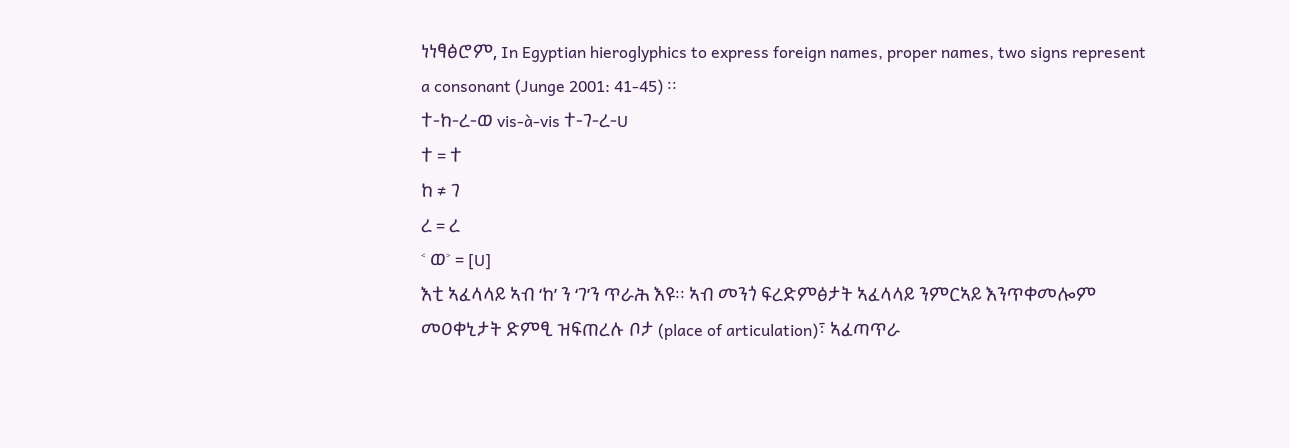ነነፃፅሮም, In Egyptian hieroglyphics to express foreign names, proper names, two signs represent a consonant (Junge 2001: 41-45) ፡፡
ተ-ከ-ረ-ወ vis-à-vis ተ-ገ-ረ-U
ተ = ተ
ከ ≠ ገ
ረ = ረ
˂ ወ˃ = [U]
እቲ ኣፈላላይ ኣብ ‘ከ’ ን ‘ገ’ን ጥራሕ እዩ፡፡ ኣብ መንጎ ፍረድምፅታት ኣፈላላይ ንምርኣይ እንጥቀመሎም መዐቀኒታት ድምፂ ዝፍጠረሉ ቦታ (place of articulation)፣ ኣፈጣጥራ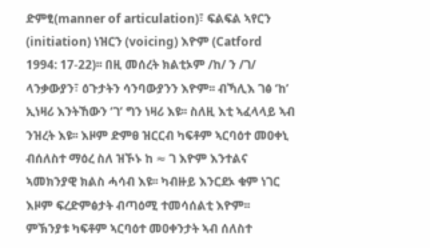ድምፂ(manner of articulation)፣ ፍልፍል ኣየርን (initiation) ነዝርን (voicing) እዮም (Catford 1994: 17-22)፡፡ በዚ መሰረት ክልቲኦም /ከ/ ን /ገ/ ላንቃውያን፣ ዕጉታትን ሳንባውያንን እዮም፡፡ ብኻሊእ ገፅ ‘ከ’ ኢነዛሪ እንትኸውን ‘ገ’ ግን ነዛሪ እዩ፡፡ ስለዚ እቲ ኣፈላላይ ኣብ ንዝረት እዩ፡፡ እዞም ድምፀ ዝርርብ ካፍቶም ኣርባዕተ መዐቀኒ ብሰለስተ ማዕረ ስለ ዝኾኑ ከ ≈ ገ እዮም እንተልና ኣመክንያዊ ክልስ ሓሳብ እዩ፡፡ ካብዙይ እንርደኦ ቁም ነገር እዞም ፍረድምፅታት ብጣዕሚ ተመሳሰልቲ እዮም፡፡ ምኽንያቱ ካፍቶም ኣርባዕተ መዐቀንታት ኣብ ሰለስተ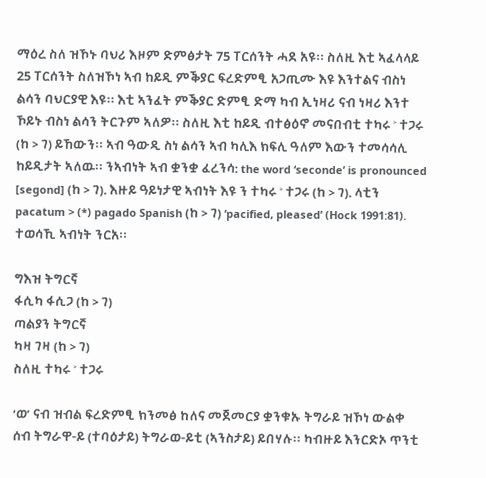ማዕረ ስለ ዝኾኑ ባህሪ እዞም ድምፅታት 75 ፐርሰንት ሓደ አዩ፡፡ ስለዚ እቲ ኣፈላላይ 25 ፐርሰንት ስለዝኾነ ኣብ ከይዲ ምቕያር ፍረድምፂ አጋጢሙ እዩ እንተልና ብስነ ልሳን ባህርያዊ እዩ፡፡ እቲ ኣንፈት ምቕያር ድምፂ ድማ ካብ ኢነዛሪ ናብ ነዛሪ እንተ ኾይኑ ብስነ ልሳን ትርጉም ኣለዎ፡፡ ስለዚ እቲ ከይዲ ብተፅዕኖ መናበብቲ ተካሩ ˃ ተጋሩ (ከ > ገ) ይኸውን፡፡ ኣብ ዓውዲ ስነ ልሳን ኣብ ካሊእ ክፍሊ ዓለም እውን ተመሳሳሊ ከይዲታት ኣለዉ፡፡ ንኣብነት ኣብ ቋንቋ ፈረንሳ: the word ‘seconde’ is pronounced [segond] (ከ > ገ). እዙይ ዓይነታዊ ኣብነት እዩ ን ተካሩ ˃ ተጋሩ (ከ > ገ). ላቲን pacatum > (*) pagado Spanish (ከ > ገ) ‘pacified, pleased’ (Hock 1991:81). ተወሳኺ ኣብነት ንርአ፡፡

ግእዝ ትግርኛ
ፋሲካ ፋሲጋ (ከ > ገ)
ጣልያን ትግርኛ
ካዛ ገዛ (ከ > ገ)
ስለዚ ተካሩ ˃ ተጋሩ

‘ወ’ ናብ ዝብል ፍረድምፂ ክንመፅ ከለና መጀመርያ ቋንቁኡ ትግራይ ዝኾነ ውልቀ ሰብ ትግራዋ-ይ (ተባዕታይ) ትግራወ-ይቲ (ኣንስታይ) ይበሃሉ፡፡ ካብዙይ እንርድኦ ጥንቲ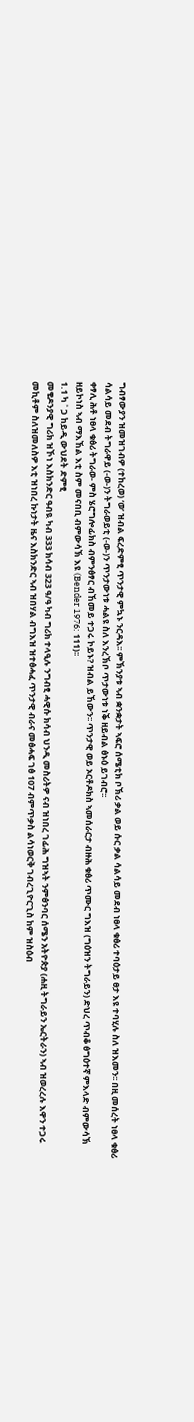ግብፃውያን ዝመዝገብዎ (ተከረወ) ‘ወ’ ዝብል ፍረድምፂ ጥንታዊ ምኳኑ ንርዳእ፡፡ ምኽንያቱ ኣብ ቋንቋታት ኣፍሮ ሰሜቲክ ቦኽሪ ቃል ወይ ሱር ቃል ሳልሳይ መደብ ነፀላ ቁፅሪ ተባዕታይ ፀታ እዩ ተባሂሉ ስለ ዝእመን፡፡ በዚ መሰረት ነፀላ ቁፅሪ ሳልሳይ መደብ ትግራዋይ (-ወ-)ን ትግራወይቲ (-ወ-)ን ጥንታውነቱ ሓልዩ ስለ እንረኽቦ ጥታውነቱ ነቕ ዘይብል ፅኑዕ ይገብሮ፡፡
ቀፃሊ ሕቶ ነፀላ ቁፅሪ ትግራወ- ምስ ሄሮግሎፊክስ ብምንፅፃር ብኸመይ ተጋሩ ኮይኑ? ዝብል ይኸውን፡፡ ጥንታዊ ወይ ኦርቶዶክስ ኣመሰራርታ ብዙሕ ቁፅሪ ጥሙር ግእዝ (ግዕዝን ትግራይን) ድህረ ጥብቆ ፅግዕተኛ ምእላድ ብምውሳኽ ዘይኮነስ ኣብ ማእኸል እቲ ስም መናበቢ ብምውሳኽ እዩ (Bender 1976: 111)፡፡
1.1 ካ ˃ ጋ ከይዲ ውህደት ድምፂ
መቄዶንያዊ ግሪክ ዝኾነ እስክንድር ዓብዪ ካብ 333 ክሳብ 323 ዓ/ዓ ካብ ግሪክ ተላዒሉ ንግብፂ ሓዊሱ ክሳብ ህንዲ መስሪትዎ ናብ ዝነበረ ገፊሕ ግዝኣት ንምፅንባር ሰሜን አትዮጵያ (ሐዚ ትግራይን ኤርትራን) ኣብ ዝወረረሉ እዋን ተጋሩ መኪቶም ስለዝመለስዎ እቲ ዝነበረ ኩነታት ዜና እስክንድር ኣብ ዝበሃል ብግእዝ ዝተፅሓፈ ጥንታዊ ብራና መፅሓፍ ገፅ 107 ብምጥቃስ ልሳነወርቅ ገብረጊዮርጊስ ከም ዝስዕብ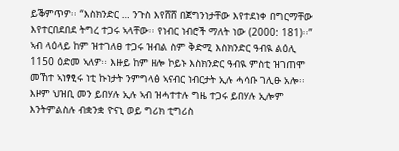ይቕምጥዎ፡፡ “እስክንድር … ንጉስ እየሸሸ በጀግንነታቸው እየተደነቀ በግርማቸው እየተርበደበደ ትግረ ተጋሩ ኣላቸው፡፡ የነብር ነብሮች ማለት ነው (2000: 181)፡፡”
ኣብ ላዕላይ ከም ዝተገለፀ ተጋሩ ዝብል ስም ቅድሚ እስክንድር ዓብዪ ልዕሊ 1150 ዕድመ ኣለዎ፡፡ እዙይ ከም ዘሎ ኮይኑ እስክንድር ዓብዪ ምስቲ ዝገጠሞ መኸተ ኣነፃፂሩ ነቲ ኩነታት ንምግላፅ ኣናብር ነብርታት ኢሉ ሓሳቡ ገሊፁ አሎ፡፡ እዞም ህዝቢ መን ይበሃሉ ኢሉ ኣብ ዝሓተተሉ ግዜ ተጋሩ ይበሃሉ ኢሎም እንትምልስሉ ብቋንቋ ዮናኒ ወይ ግሪክ ቲግሪስ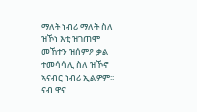ማለት ነብሪ ማለት ስለ ዝኾነ እቲ ዝገጠሞ መኸተን ዝሰምዖ ቃል ተመሳሳሊ ስለ ዝኾኖ ኣናብር ነብሪ ኢልዎም፡፡
ናብ ዋና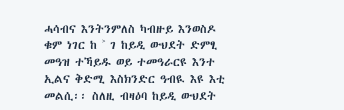ሓሳብና እንትንምለስ ካብዙይ እንወስዶ ቁም ነገር ከ ˃ ገ ከይዲ ውህደት ድምፂ መዓዝ ተኻይዱ ወይ ተመዓራርዩ እንተ ኢልና ቅድሚ እስክንድር ዓብዪ እዩ እቲ መልሲ፡፡ ስለዚ ብዛዕባ ከይዲ ውህደት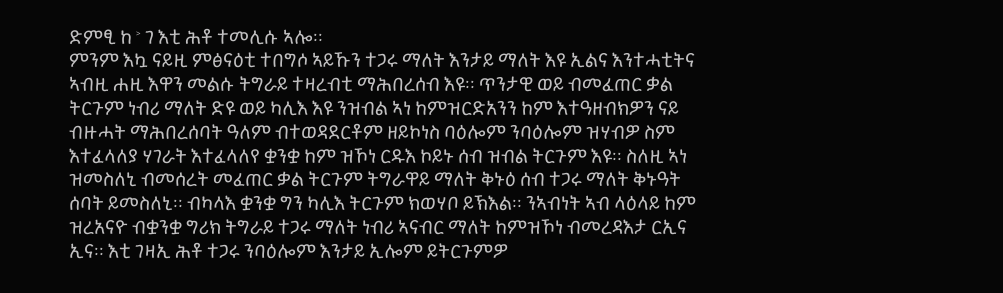ድምፂ ከ ˃ ገ እቲ ሕቶ ተመሊሱ ኣሎ፡፡
ምንም እኳ ናይዚ ምፅናዕቲ ተበግሶ ኣይኹን ተጋሩ ማለት እንታይ ማለት እዩ ኢልና እንተሓቲትና ኣብዚ ሐዚ እዋን መልሱ ትግራይ ተዛረብቲ ማሕበረሰብ እዩ፡፡ ጥንታዊ ወይ ብመፈጠር ቃል ትርጉም ነብሪ ማለት ድዩ ወይ ካሊእ እዩ ንዝብል ኣነ ከምዝርድአንን ከም እተዓዘብክዎን ናይ ብዙሓት ማሕበረሰባት ዓለም ብተወዳደርቶም ዘይኮነስ ባዕሎም ንባዕሎም ዝሃብዎ ስም እተፈላለያ ሃገራት እተፈላለየ ቋንቋ ከም ዝኾነ ርዱእ ኮይኑ ሰብ ዝብል ትርጉም እዩ፡፡ ስለዚ ኣነ ዝመስለኒ ብመሰረት መፈጠር ቃል ትርጉም ትግራዋይ ማለት ቅኑዕ ሰብ ተጋሩ ማለት ቅኑዓት ሰባት ይመስለኒ፡፡ ብካላእ ቋንቋ ግን ካሊእ ትርጉም ክወሃቦ ይኽእል፡፡ ንኣብነት ኣብ ላዕላይ ከም ዝረአናዮ ብቋንቋ ግሪክ ትግራይ ተጋሩ ማለት ነብሪ ኣናብር ማለት ከምዝኾነ ብመረዳእታ ርኢና ኢና፡፡ እቲ ገዛኢ ሕቶ ተጋሩ ንባዕሎም እንታይ ኢሎም ይትርጉምዎ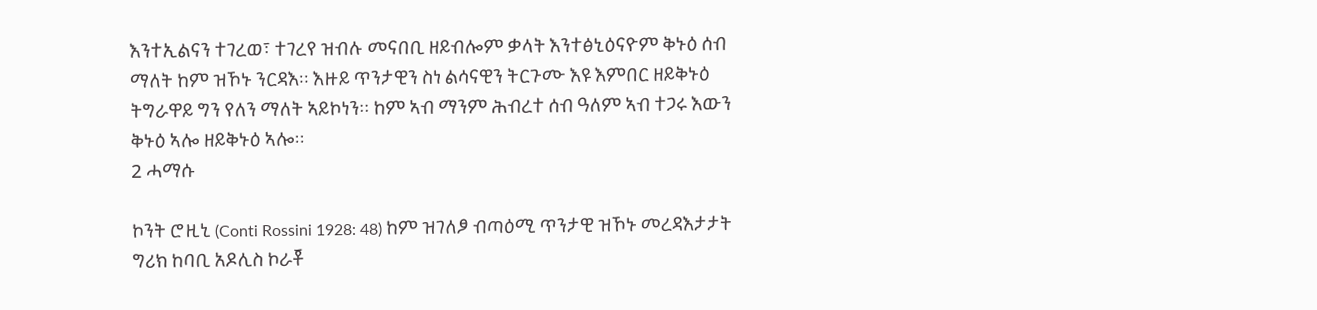እንተኢልናን ተገረወ፣ ተገረየ ዝብሉ መናበቢ ዘይብሎም ቃላት እንተፅኒዕናዮም ቅኑዕ ሰብ ማለት ከም ዝኾኑ ንርዳእ፡፡ እዙይ ጥንታዊን ስነ ልሳናዊን ትርጉሙ እዩ እምበር ዘይቅኑዕ ትግራዋይ ግን የለን ማለት ኣይኮነን፡፡ ከም ኣብ ማንም ሕብረተ ሰብ ዓለም ኣብ ተጋሩ እውን ቅኑዕ ኣሎ ዘይቅኑዕ ኣሎ፡፡
2 ሓማሱ

ኮንት ሮዚኒ (Conti Rossini 1928: 48) ከም ዝገለፆ ብጣዕሚ ጥንታዊ ዝኾኑ መረዳእታታት ግሪክ ከባቢ አዶሊስ ኮራቾ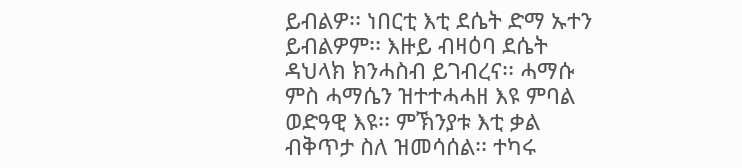ይብልዎ፡፡ ነበርቲ እቲ ደሴት ድማ ኡተን ይብልዎም፡፡ እዙይ ብዛዕባ ደሴት ዳህላክ ክንሓስብ ይገብረና፡፡ ሓማሱ ምስ ሓማሴን ዝተተሓሓዘ እዩ ምባል ወድዓዊ እዩ፡፡ ምኽንያቱ እቲ ቃል ብቅጥታ ስለ ዝመሳሰል፡፡ ተካሩ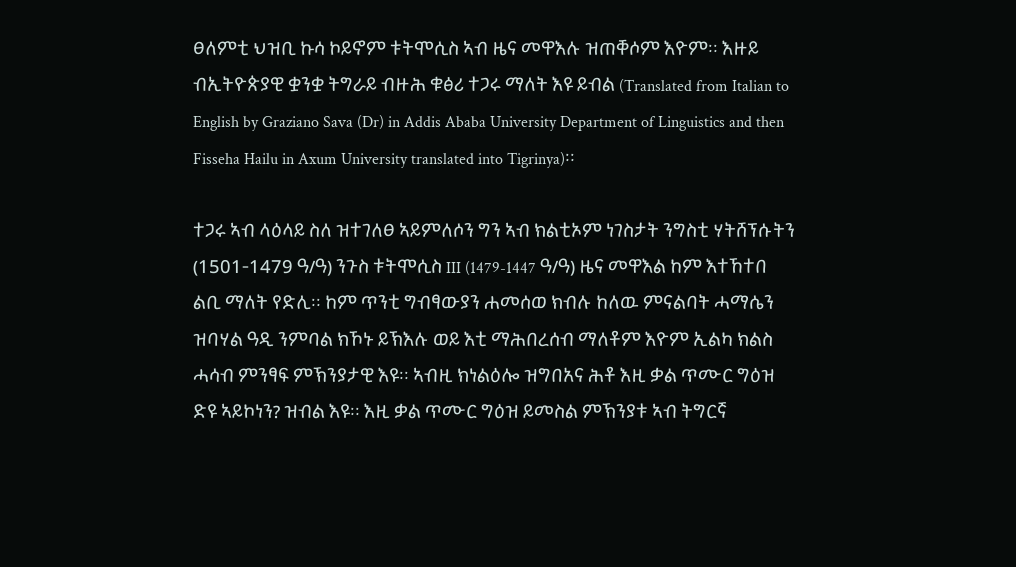ፀለምቲ ህዝቢ ኩሳ ኮይኖም ቱትሞሲስ ኣብ ዜና መዋእሉ ዝጠቐሶም እዮም፡፡ እዙይ ብኢትዮጵያዊ ቋንቋ ትግራይ ብዙሕ ቁፅሪ ተጋሩ ማለት እዩ ይብል (Translated from Italian to English by Graziano Sava (Dr) in Addis Ababa University Department of Linguistics and then Fisseha Hailu in Axum University translated into Tigrinya)፡፡

ተጋሩ ኣብ ላዕላይ ስለ ዝተገለፀ ኣይምለሶን ግን ኣብ ክልቲኦም ነገስታት ንግስቲ ሃትሸፕሱትን (1501-1479 ዓ/ዓ) ንጉስ ቱትሞሲስ III (1479-1447 ዓ/ዓ) ዜና መዋእል ከም እተኸተበ ልቢ ማለት የድሊ፡፡ ከም ጥንቲ ግብፃውያን ሐመሰወ ክብሉ ከለዉ ምናልባት ሓማሴን ዝባሃል ዓዲ ንምባል ክኾኑ ይኽእሉ ወይ እቲ ማሕበረሰብ ማለቶም እዮም ኢልካ ክልስ ሓሳብ ምንፃፍ ምኽንያታዊ እዩ፡፡ ኣብዚ ክነልዕሎ ዝግበአና ሕቶ እዚ ቃል ጥሙር ግዕዝ ድዩ ኣይኮነን? ዝብል እዩ፡፡ እዚ ቃል ጥሙር ግዕዝ ይመስል ምኽንያቱ ኣብ ትግርኛ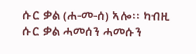ሱር ቃል (ሐ-መ-ሰ) ኣሎ፡፡ ካብዚ ሱር ቃል ሓመሰን ሓመሱን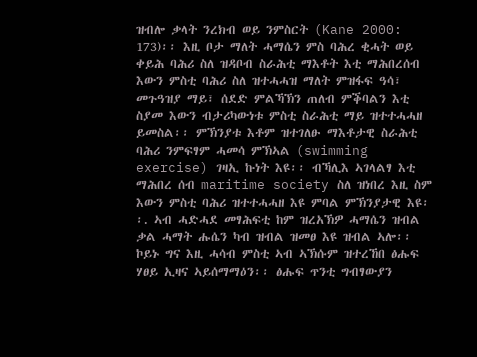ዝብሎ ቃላት ንረክብ ወይ ንምስርት (Kane 2000: 173)፡፡ እዚ ቦታ ማለት ሓማሴን ምስ ባሕረ ቂሓት ወይ ቀይሕ ባሕሪ ስለ ዝዳቦብ ስራሕቲ ማእቶት እቲ ማሕበረሰብ እውን ምስቲ ባሕሪ ስለ ዝተሓሓዝ ማለት ምዝፋፍ ዓሳ፣ መጉዓዝያ ማይ፣ ሰደድ ምልኻኽን ጠለብ ምቕባልን እቲ ስያመ እውን ብታሪካውነቱ ምስቲ ስራሕቲ ማይ ዝተተሓሓዘ ይመስል፡፡ ምኽንያቱ እቶም ዝተገለፁ ማእቶታዊ ስራሕቲ ባሕሪ ንምፍፃም ሓመሳ ምኽኣል (swimming exercise) ገዛኢ ኩነት እዩ፡፡ ብኻሊእ ኣገላልፃ እቲ ማሕበረ ሰብ maritime society ስለ ዝነበረ እዚ ስም እውን ምስቲ ባሕሪ ዝተተሓሓዘ እዩ ምባል ምኽንያታዊ እዩ፡፡. ኣብ ሓድሓደ መፃሕፍቲ ከም ዝረአኽዎ ሓማሴን ዝብል ቃል ሓማት ሑሴን ካብ ዝብል ዝመፀ እዩ ዝብል ኣሎ፡፡ ኮይኑ ግና እዚ ሓሳብ ምስቲ ኣብ ኣኽሱም ዝተረኸበ ፅሑፍ ሃፀይ ኢዛና ኣይሰማማዕን፡፡ ፅሑፍ ጥንቲ ግብፃውያን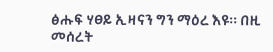ፅሑፍ ሃፀይ ኢዛናን ግን ማዕረ እዩ፡፡ በዚ መሰረት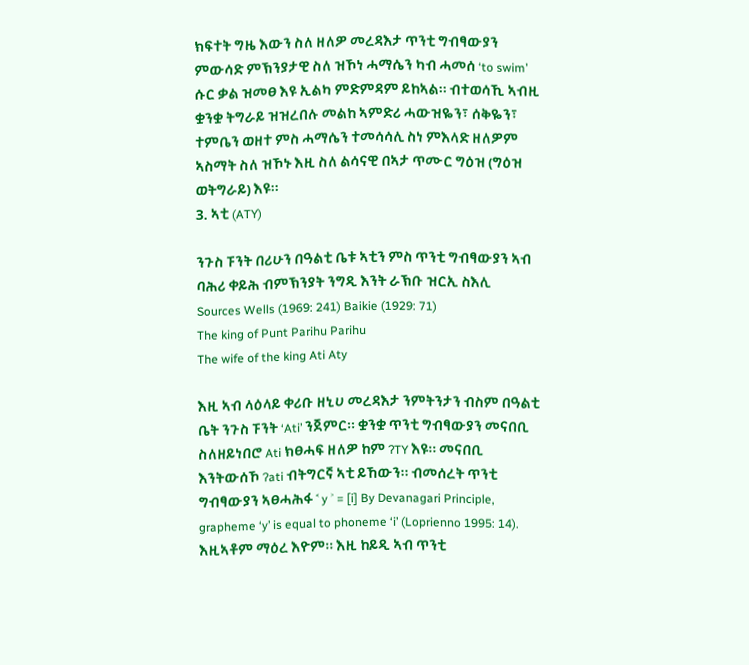ክፍተት ግዜ እውን ስለ ዘለዎ መረዳእታ ጥንቲ ግብፃውያን ምውሳድ ምኽንያታዊ ስለ ዝኾነ ሓማሴን ካብ ሓመሰ ‘to swim’ ሱር ቃል ዝመፀ እዩ ኢልካ ምድምዳም ይከኣል፡፡ ብተወሳኺ ኣብዚ ቋንቋ ትግራይ ዝዝረበሉ መልከ ኣምድሪ ሓውዝዬን፣ ሰቅዬን፣ ተምቤን ወዘተ ምስ ሓማሴን ተመሳሳሊ ስነ ምእላድ ዘለዎም ኣስማት ስለ ዝኾኑ እዚ ስለ ልሳናዊ በኣታ ጥሙር ግዕዝ (ግዕዝ ወትግራይ) እዩ፡፡
3. ኣቲ (ATY)

ንጉስ ፑንት በሪሁን በዓልቲ ቤቱ ኣቲን ምስ ጥንቲ ግብፃውያን ኣብ ባሕሪ ቀይሕ ብምኽንያት ንግዲ እንት ራኽቡ ዝርኢ ስእሊ
Sources Wells (1969: 241) Baikie (1929: 71)
The king of Punt Parihu Parihu
The wife of the king Ati Aty

እዚ ኣብ ላዕላይ ቀሪቡ ዘኒሀ መረዳእታ ንምትንታን ብስም በዓልቲ ቤት ንጉስ ፑንት ‘Ati’ ንጀምር፡፡ ቋንቋ ጥንቲ ግብፃውያን መናበቢ ስለዘይነበሮ Ati ክፀሓፍ ዘለዎ ከም ʔTY እዩ፡፡ መናበቢ እንትውሰኾ ʔati ብትግርኛ ኣቲ ይኸውን፡፡ ብመሰረት ጥንቲ ግብፃውያን ኣፀሓሕፋ ˂ y ˃ = [i] By Devanagari Principle, grapheme ‘y’ is equal to phoneme ‘i’ (Loprienno 1995: 14). እዚኣቶም ማዕረ እዮም፡፡ እዚ ከይዲ ኣብ ጥንቲ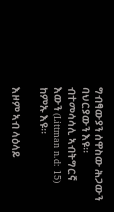ግብፃውያን ሰዋስው ሕጋውን ባህርያውን እዩ፡፡ ብተመሳሳሊ ኣብትግርኛ እውን (Littman n.d: 15) ከምኡ እዩ፡፡

እዞም ኣብ ላዕላይ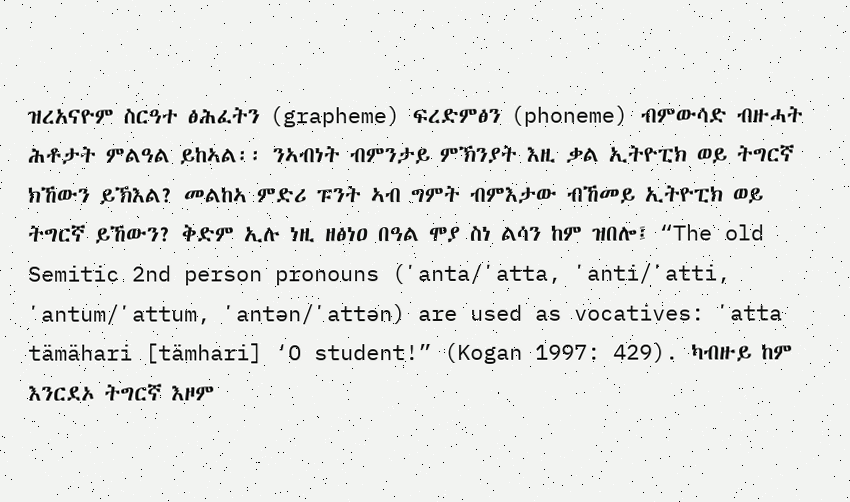ዝረአናዮም ስርዓተ ፅሕፈትን (grapheme) ፍረድምፅን (phoneme) ብምውሳድ ብዙሓት ሕቶታት ምልዓል ይከኣል፡፡ ንኣብነት ብምንታይ ምኽንያት እዚ ቃል ኢትዮፒክ ወይ ትግርኛ ክኸውን ይኽእል? መልከኣ ምድሪ ፑንት ኣብ ግምት ብምእታው ብኸመይ ኢትዮፒክ ወይ ትግርኛ ይኸውን? ቅድም ኢሉ ነዚ ዘፅነዐ በዓል ሞያ ስነ ልሳን ከም ዝበሎ፤ “The old Semitic 2nd person pronouns (ʼanta/ʼatta, ʼanti/ʼatti, ʼantum/ʼattum, ʼantən/ʼattən) are used as vocatives: ʼatta tämähari [tämhari] ‘O student!” (Kogan 1997: 429). ካብዙይ ከም እንርደኦ ትግርኛ እዞም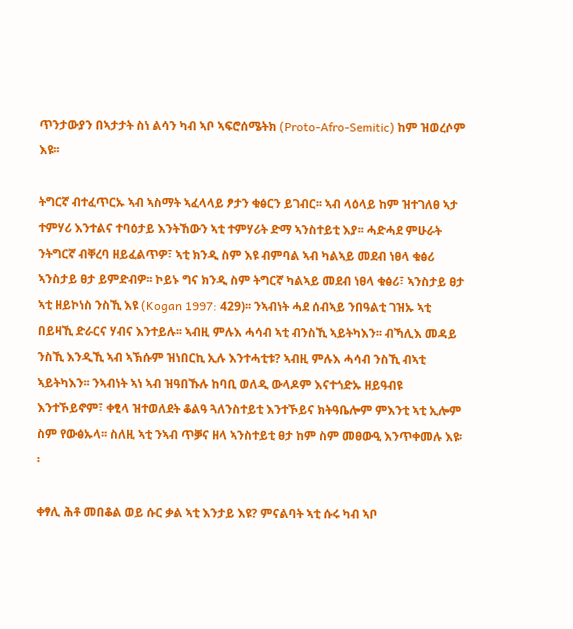ጥንታውያን በኣታታት ስነ ልሳን ካብ ኣቦ ኣፍሮሰሜትክ (Proto-Afro-Semitic) ከም ዝወረሶም እዩ፡፡

ትግርኛ ብተፈጥርኡ ኣብ ኣስማት ኣፈላላይ ፆታን ቁፅርን ይገብር፡፡ ኣብ ላዕላይ ከም ዝተገለፀ ኣታ ተምሃሪ እንተልና ተባዕታይ እንትኸውን ኣቲ ተምሃሪት ድማ ኣንስተይቲ እያ፡፡ ሓድሓደ ምሁራት ንትግርኛ ብቐረባ ዘይፈልጥዎ፣ ኣቲ ክንዲ ስም እዩ ብምባል ኣብ ካልኣይ መደብ ነፀላ ቁፅሪ ኣንስታይ ፀታ ይምድብዎ፡፡ ኮይኑ ግና ክንዲ ስም ትግርኛ ካልኣይ መደብ ነፀላ ቁፅሪ፣ ኣንስታይ ፀታ ኣቲ ዘይኮነስ ንስኺ እዩ (Kogan 1997: 429)፡፡ ንኣብነት ሓደ ሰብኣይ ንበዓልቲ ገዝኡ ኣቲ በይዛኺ ድራርና ሃብና እንተይሉ፡፡ ኣብዚ ምሉእ ሓሳብ ኣቲ ብንስኺ ኣይትካእን፡፡ ብኻሊእ መዳይ ንስኺ እንዲኺ ኣብ ኣኽሱም ዝነበርኪ ኢሉ እንተሓቲቱ? ኣብዚ ምሉእ ሓሳብ ንስኺ ብኣቲ ኣይትካእን፡፡ ንኣብነት ኣነ ኣብ ዝዓበኹሉ ከባቢ ወለዲ ውላዶም እናተጎድኡ ዘይዓብዩ እንተኾይኖም፣ ቀፂላ ዝተወለደት ቆልዓ ጓለንስተይቲ እንተኾይና ክትዓቤሎም ምእንቲ ኣቲ ኢሎም ስም የውፅኡላ፡፡ ስለዚ ኣቲ ንኣብ ጥቓና ዘላ ኣንስተይቲ ፀታ ከም ስም መፀውዒ እንጥቀመሉ እዩ፡፡

ቀፃሊ ሕቶ መበቆል ወይ ሱር ቃል ኣቲ እንታይ እዩ? ምናልባት ኣቲ ሱሩ ካብ ኣቦ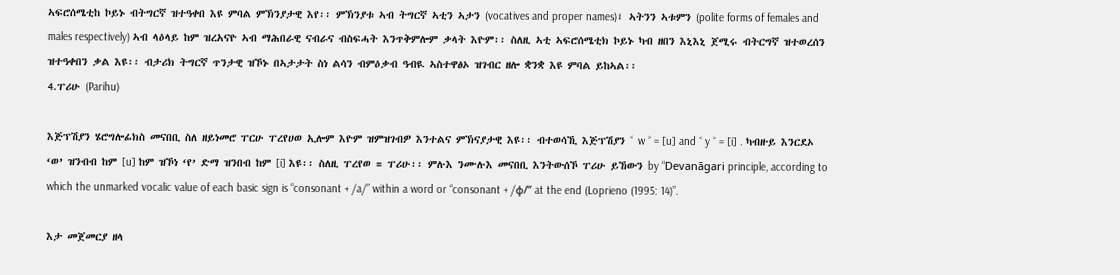ኣፍሮሰሜቲከ ኮይኑ ብትግርኛ ዝተዓቀበ እዩ ምባል ምኽንያታዊ እየ፡፡ ምኽንያቱ ኣብ ትግርኛ ኣቲን ኣታን (vocatives and proper names)፣ ኣትንን ኣቱምን (polite forms of females and males respectively) ኣብ ላዕላይ ከም ዝረአናዮ ኣብ ማሕበራዊ ናብራና ብስፍሓት እንጥቅምሎም ቃላት እዮም፡፡ ስለዚ ኣቲ ኣፍሮሰሜቲክ ኮይኑ ካብ ዘበን እኒእኒ ጀሚሩ ብትርግኛ ዝተወረሰን ዝተዓቀበን ቃል እዩ፡፡ ብታሪክ ትግርኛ ጥንታዊ ዝኾኑ በኣታታት ስነ ልሳን ብምዕቃብ ዓብዪ ኣስተዋፅኦ ዝገብር ዘሎ ቋንቋ እዩ ምባል ይከኣል፡፡
4.ፐሪሁ (Parihu)

እጅፕሽያን ሄሮግሎፊክስ መናበቢ ስለ ዘይነመሮ ፐርሁ ፐረየሀወ ኢሎም እዮም ዝምዝገብዎ እንተልና ምኽናያታዊ እዩ፡፡ ብተወሳኺ እጅፕሽያን ˂ w ˃ = [u] and ˂ y ˃ = [i] . ካብዙይ እንርደኦ ‘ወ’ ዝንብብ ከም [u] ከም ዝኾነ ‘የ’ ድማ ዝንበብ ከም [i] እዩ፡፡ ስለዚ ፐረየወ = ፐሪሁ፡፡ ምሉእ ንሙሉእ መናበቢ እንትውሰኾ ፐሪሁ ይኸውን by “Devanāgari principle, according to which the unmarked vocalic value of each basic sign is “consonant + /a/” within a word or “consonant + /ɸ/” at the end (Loprieno (1995: 14)”.

እታ መጀመርያ ዘላ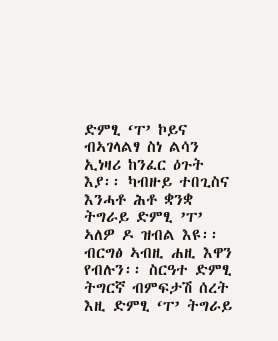ድምፂ ‘ፐ’ ኮይና ብኣገላልፃ ስነ ልሳን ኢነዛሪ ከንፈር ዕጉት እያ፡፡ ካብዙይ ተበጊስና እንሓቶ ሕቶ ቋንቋ ትግራይ ድምፂ ’ፐ’ ኣለዎ ዶ ዝብል እዩ፡፡ ብርግፅ ኣብዚ ሐዚ እዋን የብሉን፡፡ ስርዓተ ድምፂ ትግርኛ ብምፍታሽ ሰረት እዚ ድምፂ ‘ፐ’ ትግራይ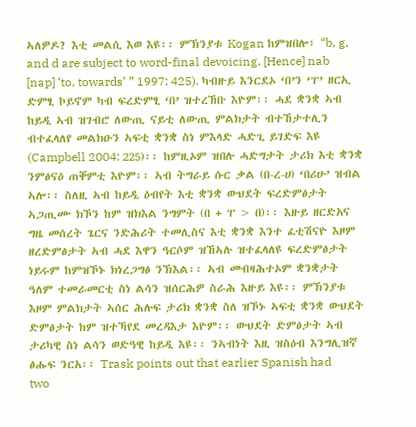ኣለዎዶ? እቲ መልሲ እወ እዩ፡፡ ምኽንያቱ Kogan ከምዝበሎ፣ “b, g, and d are subject to word-final devoicing. [Hence] nab [nap] ‘to, towards’ ” 1997: 425). ካብዙይ እንርደኦ ‘በ’ን ‘ፐ’ ዘርኢ ድምፂ ኮይኖም ካብ ፍረድምፂ ‘በ’ ዝተረኸቡ እዮም፡፡ ሓደ ቋንቋ ኣብ ከይዲ ኣብ ዝገብሮ ለውጢ ናይቲ ለውጢ ምልክታት ብተኸታተሊን ብተፈላለየ መልክዑን ኣፍቲ ቋንቋ ስነ ምእላድ ሓድጊ ይገድፍ እዩ (Campbell 2004: 225)፡፡ ከምዚኦም ዝበሉ ሓድግታት ታሪክ እቲ ቋንቋ ንምፅናዕ ጠቐምቲ እዮም፡፡ ኣብ ትግራይ ሱር ቃል (በ-ረ-ሀ) ‘በሪሁ’ ዝብል ኣሎ፡፡ ስለዚ ኣብ ከይዲ ዕብየት እቲ ቋንቋ ውህደት ፍረድምፅታት ኣጋጢሙ ክኾን ከም ዝክእል ንግምት (በ + ፐ > በ)፡፡ እዙይ ዘርድአና ግዜ መሰረት ጌርና ንድሕሪት ተመሊስና እቲ ቋንቋ እንተ ፈቲሽናዮ እዞም ዘረድምፅታት ኣብ ሓደ እዋን ዓርሶም ዝኸኣሉ ዝተፈላለዩ ፍረድምፅታት ነይሩም ከምዝኾኑ ክነረጋግፅ ንኽእል፡፡ ኣብ መብዛሕተኦም ቋንቋታት ዓለም ተመራመርቲ ስነ ልሳን ዝሰርሕዎ ስራሕ እዙይ እዩ፡፡ ምኽንያቱ እዞም ምልክታት ኣሰር ሕሉፍ ታሪክ ቋንቋ ስለ ዝኾኑ ኣፍቲ ቋንቋ ውህደት ድምፅታት ከም ዝተኻየደ መረዳእታ እዮም፡፡ ውህደት ድምፅታት ኣብ ታሪካዊ ስነ ልሳን ወድዓዊ ከይዲ እዩ፡፡ ንኣብነት እዚ ዝስዕብ እንግሊዝኛ ፅሑፍ ንርአ፡፡ Trask points out that earlier Spanish had two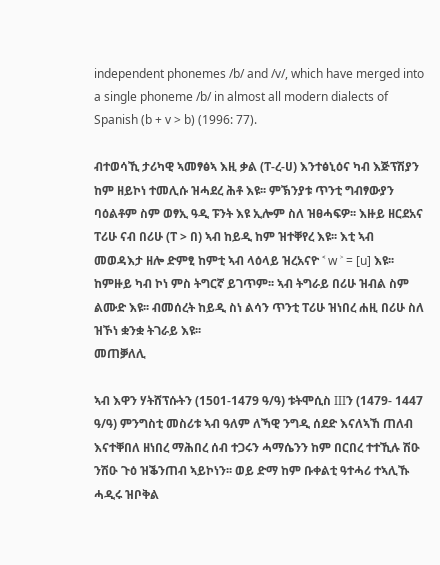independent phonemes /b/ and /v/, which have merged into a single phoneme /b/ in almost all modern dialects of Spanish (b + v > b) (1996: 77).

ብተወሳኺ ታሪካዊ ኣመፃፅኣ እዚ ቃል (ፐ-ረ-ሀ) እንተፅኒዕና ካብ እጅፕሽያን ከም ዘይኮነ ተመሊሱ ዝሓደረ ሕቶ እዩ፡፡ ምኽንያቱ ጥንቲ ግብፃውያን ባዕልቶም ስም ወፃኢ ዓዲ ፑንት እዩ ኢሎም ስለ ዝፀሓፍዎ፡፡ እዙይ ዘርደአና ፐሪሁ ናብ በሪሁ (ፐ > በ) ኣብ ከይዲ ከም ዝተቐየረ እዩ፡፡ እቲ ኣብ መወዳእታ ዘሎ ድምፂ ከምቲ ኣብ ላዕላይ ዝረአናዮ ˂ w ˃ = [u] እዩ፡፡ ከምዙይ ካብ ኮነ ምስ ትግርኛ ይገጥም፡፡ ኣብ ትግራይ በሪሁ ዝብል ስም ልሙድ እዩ፡፡ ብመሰረት ከይዲ ስነ ልሳን ጥንቲ ፐሪሁ ዝነበረ ሐዚ በሪሁ ስለ ዝኾነ ቋንቋ ትገራይ እዩ፡፡
መጠቓለሊ

ኣብ እዋን ሃትሸፕሱትን (1501-1479 ዓ/ዓ) ቱትሞሲስ IIIን (1479- 1447 ዓ/ዓ) ምንግስቲ መስሪቱ ኣብ ዓለም ለኻዊ ንግዲ ሰደድ እናለኣኸ ጠለብ እናተቐበለ ዘነበረ ማሕበረ ሰብ ተጋሩን ሓማሴንን ከም በርበረ ተተኺሉ ሽዑ ንሽዑ ጉዕ ዝቕንጠብ ኣይኮነን፡፡ ወይ ድማ ከም ቡቀልቲ ዓተሓሪ ተኣሊኹ ሓዲሩ ዝቦቅል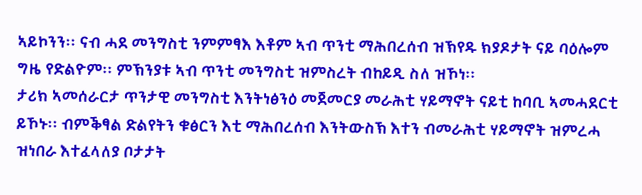ኣይኮንን፡፡ ናብ ሓደ መንግስቲ ንምምፃእ እቶም ኣብ ጥንቲ ማሕበረሰብ ዝኽየዱ ክያዶታት ናይ ባዕሎም ግዜ የድልዮም፡፡ ምኽንያቱ ኣብ ጥንቲ መንግስቲ ዝምስረት ብከይዲ ስለ ዝኾነ፡፡
ታሪክ ኣመሰራርታ ጥንታዊ መንግስቲ እንትነፅንዕ መጀመርያ መራሕቲ ሃይማኖት ናይቲ ከባቢ ኣመሓደርቲ ይኾኑ፡፡ ብምቕፃል ድልየትን ቁፅርን እቲ ማሕበረሰብ እንትውስኽ እተን ብመራሕቲ ሃይማኖት ዝምረሓ ዝነበራ እተፈላለያ ቦታታት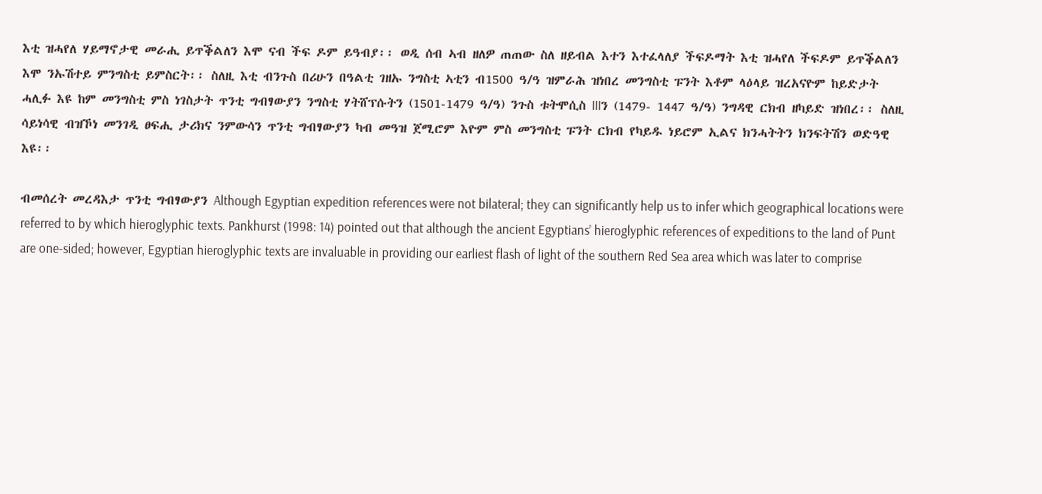እቲ ዝሓየለ ሃይማኖታዊ መራሒ ይጥቕልለን እሞ ናብ ችፍ ዶም ይዓብያ፡፡ ወዲ ሰብ ኣብ ዘለዎ ጠጠው ስለ ዘይብል እተን እተፈላለያ ችፍዶማት እቲ ዝሓየለ ችፍዶም ይጥቕልለን እሞ ንኡሽተይ ምንግስቲ ይምስርት፡፡ ስለዚ እቲ ብንጉስ በሪሁን በዓልቲ ገዘኡ ንግስቲ ኣቲን ብ1500 ዓ/ዓ ዝምራሕ ዝነበረ መንግስቲ ፑንት እቶም ላዕላይ ዝረአናዮም ከይድታት ሓሊፉ እዩ ከም መንግስቲ ምስ ነገስታት ጥንቲ ግብፃውያን ንግስቲ ሃትሸፕሱትን (1501-1479 ዓ/ዓ) ንጉስ ቱትሞሲስ IIIን (1479- 1447 ዓ/ዓ) ንግዳዊ ርክብ ዘካይድ ዝነበረ፡፡ ስለዚ ሳይነሳዊ ብዝኾነ መንገዲ ፀፍሒ ታሪክና ንምውሳን ጥንቲ ግብፃውያን ካብ መዓዝ ጀሚሮም እዮም ምስ መንግስቲ ፑንት ርክብ የካይዱ ነይሮም ኢልና ክንሓትትን ክንፍትሽን ወድዓዊ እዩ፡፡

ብመሰረት መረዳእታ ጥንቲ ግብፃውያን Although Egyptian expedition references were not bilateral; they can significantly help us to infer which geographical locations were referred to by which hieroglyphic texts. Pankhurst (1998: 14) pointed out that although the ancient Egyptians’ hieroglyphic references of expeditions to the land of Punt are one-sided; however, Egyptian hieroglyphic texts are invaluable in providing our earliest flash of light of the southern Red Sea area which was later to comprise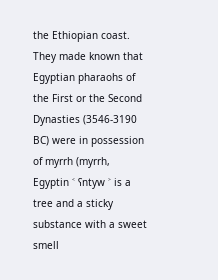the Ethiopian coast. They made known that Egyptian pharaohs of the First or the Second Dynasties (3546-3190 BC) were in possession of myrrh (myrrh, Egyptin ˂ ʕntyw ˃ is a tree and a sticky substance with a sweet smell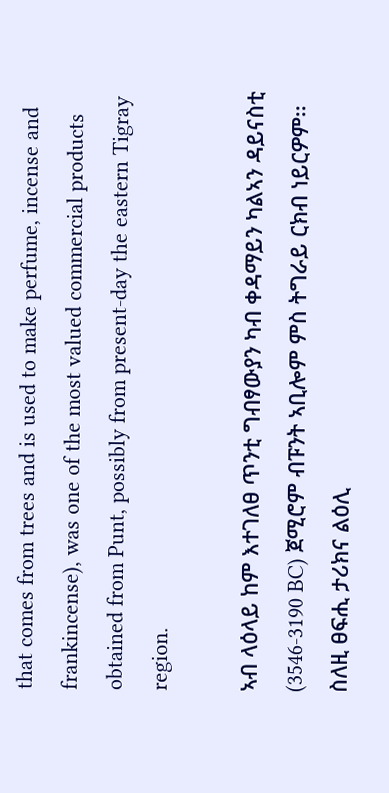that comes from trees and is used to make perfume, incense and frankincense), was one of the most valued commercial products obtained from Punt, possibly from present-day the eastern Tigray region.

ኣብ ላዕላይ ከም እተገለፀ ጥንቲ ግብፃውያን ካብ ቀዳማይን ካልኣን ዳይናስቲ (3546-3190 BC) ጀሚሮም ብፑንት ኣቢሎም ምስ ትግራይ ርክብ ነይርዎም፡፡ ስለዚ ፀፍሒ ታሪክና ልዕሊ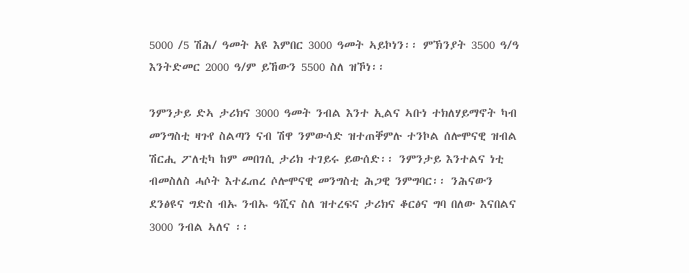5000 /5 ሽሕ/ ዓመት አዩ እምበር 3000 ዓመት ኣይኮነን፡፡ ምኽንያት 3500 ዓ/ዓ እንትድመር 2000 ዓ/ም ይኸውን 5500 ስለ ዝኾነ፡፡

ንምንታይ ድኣ ታሪክና 3000 ዓመት ንብል እንተ ኢልና ኣቡነ ተክለሃይማኖት ካብ መንግስቲ ዛጉየ ስልጣን ናብ ሽዋ ንምውሳድ ዝተጠቐምሉ ተንኮል ሰሎሞናዊ ዝብል ሽርሒ ፖለቲካ ከም መበገሲ ታሪክ ተገይሩ ይውሰድ፡፡ ንምንታይ እንተልና ነቲ ብመስለስ ሓሶት እተፈጠረ ሶሎሞናዊ መንግስቲ ሕጋዊ ንምግባር፡፡ ንሕናውን ደንፅዩና ግድስ ብኡ ንብኡ ዓሺና ስለ ዝተረፍና ታሪክና ቆርፅና ግባ በለው እናበልና 3000 ንብል ኣለና ፡፡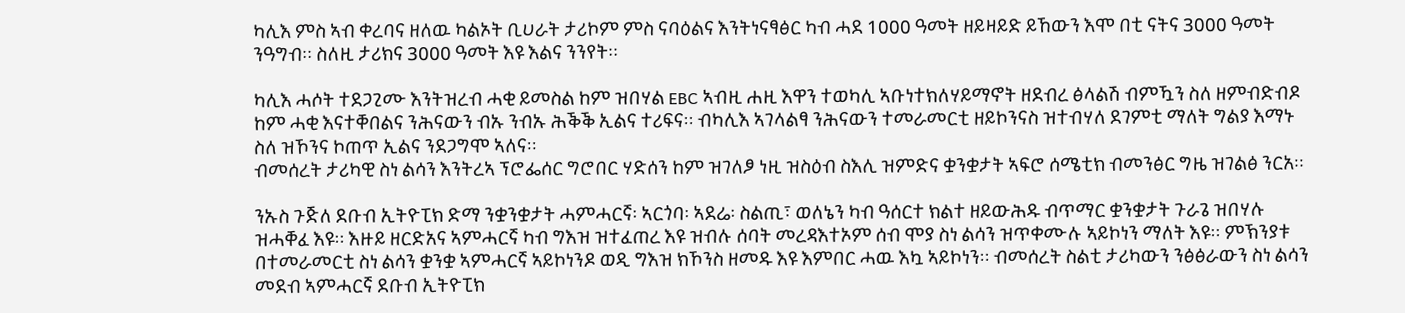ካሊእ ምስ ኣብ ቀረባና ዘለዉ ካልኦት ቢሀራት ታሪኮም ምስ ናባዕልና እንትነናፃፅር ካብ ሓደ 1000 ዓመት ዘይዛይድ ይኸውን እሞ በቲ ናትና 3000 ዓመት ንዓግብ፡፡ ስለዚ ታሪክና 3000 ዓመት እዩ እልና ንንየት፡፡

ካሊእ ሓሶት ተደጋጊሙ እንትዝረብ ሓቂ ይመስል ከም ዝበሃል EBC ኣብዚ ሐዚ እዋን ተወካሊ ኣቡነተክለሃይማኖት ዘደብረ ፅላልሽ ብምዃን ስለ ዘምብድብዶ ከም ሓቂ እናተቐበልና ንሕናውን ብኡ ንብኡ ሕቕቕ ኢልና ተሪፍና፡፡ ብካሊእ ኣገላልፃ ንሕናውን ተመራመርቲ ዘይኮንናስ ዝተብሃለ ደገምቲ ማለት ግልያ እማኑ ስለ ዝኾንና ኮጠጥ ኢልና ንደጋግሞ ኣለና፡፡
ብመሰረት ታሪካዊ ስነ ልሳን እንትረኣ ፕሮፌሰር ግሮበር ሃድሰን ከም ዝገለፆ ነዚ ዝስዕብ ስእሊ ዝምድና ቋንቋታት ኣፍሮ ሰሜቲክ ብመንፅር ግዜ ዝገልፅ ንርአ፡፡

ንኡስ ጉጅለ ደቡብ ኢትዮፒክ ድማ ንቋንቋታት ሓምሓርኛ፡ ኣርጎባ፡ ኣደሬ፡ ስልጢ፣ ወለኔን ካብ ዓሰርተ ክልተ ዘይውሕዱ ብጥማር ቋንቋታት ጉራጌ ዝበሃሉ ዝሓቐፈ እዩ፡፡ እዙይ ዘርድአና ኣምሓርኛ ካብ ግእዝ ዝተፈጠረ እዩ ዝብሉ ሰባት መረዳእተኦም ሰብ ሞያ ስነ ልሳን ዝጥቀሙሉ ኣይኮነን ማለት እዩ፡፡ ምኽንያቱ በተመራመርቲ ስነ ልሳን ቋንቋ ኣምሓርኛ ኣይኮነንዶ ወዲ ግእዝ ክኾንስ ዘመዱ እዩ እምበር ሓዉ እኳ ኣይኮነን፡፡ ብመሰረት ስልቲ ታሪካውን ንፅፅራውን ስነ ልሳን መደብ ኣምሓርኛ ደቡብ ኢትዮፒክ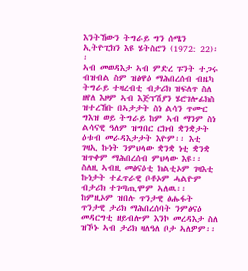እንትኸውን ትግራይ ግን ሰሜን ኢትዮፒክን እዩ ሄትስሮን (1972: 22)፡፡
ኣብ መወዳእታ ኣብ ምድረ ፑንት ተጋሩ ብዝብል ስም ዝፅዋዕ ማሕበረሰብ ብዜካ ትግራይ ተዛረብቲ ብታሪክ ዝፍለጥ ስለ ዘየለ እዞም ኣብ እጅፕሽያን ሄሮገሎፊክስ ዝተረኸቡ በኣታታት ስነ ልሳን ጥሙር ግእዝ ወይ ትግራይ ከም ኣብ ማንም ስነ ልሳናዊ ዓለም ዝግበር ርክብ ቋንቋታት ዕቱብ መራዳእታታት እዮም፡፡ እቲ ገዛኢ ኩነት ንምህላው ቋንቋ ነቲ ቋንቋ ዝጥቀም ማሕበረሰብ ምህላው እዩ፡፡ ስለዚ ኣብዚ መፅናዕቲ ክልቲኦም ገዛእቲ ኩነታት ተፈጥራዊ ቦቶኦም ሓልዮም ብታሪክ ተገጣጢሞም ኣለዉ፡፡ ከምዚኦም ዝበሉ ጥንታዊ ፅሑፋት ጥንታዊ ታሪክ ማሕበረሰባት ንምፅናዕ መዳርግቲ ዘይብሎም እንኮ መረዳእታ ስለ ዝኾኑ ኣብ ታሪክ ዛለዓለ ቦታ ኣለዎም፡፡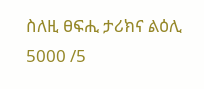ስለዚ ፀፍሒ ታሪክና ልዕሊ 5000 /5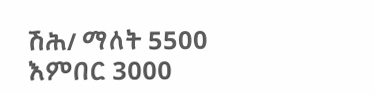ሽሕ/ ማለት 5500 እምበር 3000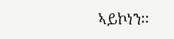ኣይኮነን፡፡